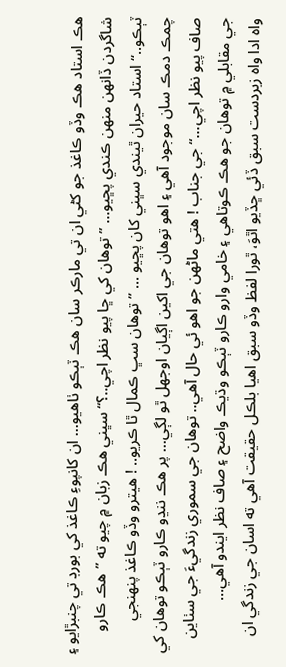هڪ استاد هڪ وڏو ڪاغذ جو کڻي ان تي مارڪر سان هڪ ٽٻڪو ٺاهيو... ان کانپوءِ ڪاغذ کي بورڊ تي چنبڙايو ۽ شاگردن ڏانهن منهن ڪندي پڇيو... ”توهان کي ڇا پيو نظر اچي..؟“ سڀني هڪ زبان ۾ چيو ته ”هڪ ڪارو ٽٻڪو..“ استاد حيران ٿيندي سڀني کان پڇيو ... ”توهان سڀ ڪمال ٿا ڪريو.. ! هيترو وڏو ڪاغذ پنهنجي چمڪ دمڪ سان موجود آهي ۽ اهو توهان جي اکين اڳيان اوجهل ٿو لڳي... پر هڪ ننڍو ڪارو ٽٻڪو توهان کي صاف پيو نظر اچي...“ جي جناب ! هتي ماڻهن جو اهو ئي حال آهي.. توهان جي سموري زندگيءَ جي سٺاين جي مقابلي ۾ توهان جو هڪ ڪوتاهي ۽ خامي وارو ڪارو ٽٻڪو وڌيڪ واضح ۽ صاف نظر ايندو آهي...
واه ادا واه زبردست سبق ڏئي ڇڏيو اٿوَ، ٿورا لفظ وڏو سبق اهيا بلڪل حقيقت آهي ته اسان جي زندگي ان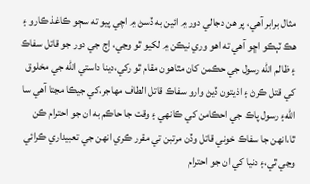مثال برابر آهي، پر هن دجالي دور ۾ ائين به ڏسڻ ۾ اچي پيو ته سڄو ڪاغذ ڪارو ۽ هڪ ٽٻڪو اڇو آهي ته اهو وري نيڪن ۾ لکيو ٿو وڃي، اٍڄ جي دور جو قاتل سفاڪ ۽ ظالم الله رسول جي حڪمن کان مٿاهون مقام ٿو رکي،دينا داستي الله جي مخلوق کي قتل ڪرڻ ۽ اذيتون ڏيڻ وارو سفاڪ قاتل الطاف مهاجر،کي جيڪا مڃتا آهي سا الله۽ رسول پاڪ جي احڪامن کي ڪانهي ۽ وقت جا حاڪم به ان جو احترام ڪن ٿا،انهن جا سفاڪ خوني قاتل وڏن مرتبن تي مقرر ڪري انهن جي تعبيداري ڪرائي وڃي ٿي،۽ دنيا کي ان جو احترام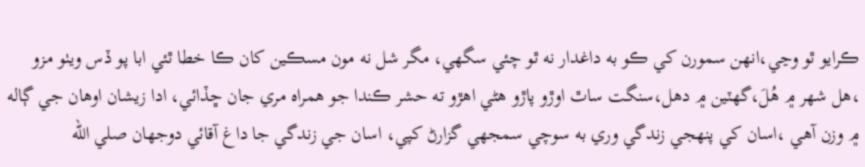ڪرايو ٿو وڃي،انهن سمورن کي ڪو به داغدار نه ٿو چئي سگهي، مگر شل نه مون مسڪين کان ڪا خطا ٿئي ابا پو ڏس ويٺو مزو ،هل شهر ۾ هُلَ،گهٽين ۾ دهل،سنگت ساٿ اوڙو پاڙو هڻي اهڙو ته حشر ڪندا جو همراه مري جان ڇڏائي، ادا زيشان اوهان جي ڳاله ۾ وزن آهي ،اسان کي پنهجي زندگي وري به سوچي سمجهي گزارڻ کپي، اسان جي زندگي جا داغ آقائي دوجهان صلي الله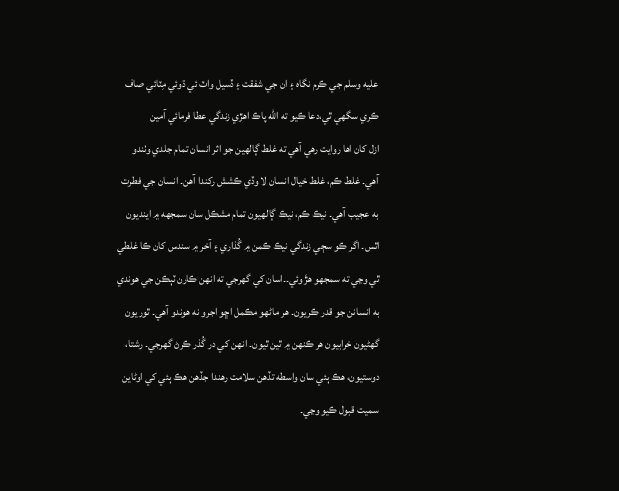عليه وسلم جي ڪرم نگاه ۽ ان جي شفقت ۽ ڏسيل واٽ ئي ڌوئي مِٽائي صاف ڪري سگهي ٿي،دعا ڪيو ته الله پاڪ اهڙي زندگي عطا فرمائي آمين
ازل کان اها روايت رهي آهي ته غلط ڳالهين جو اثر انسان تمام جلدي وٺندو آهي۔ غلط ڪم، غلط خيال انسان لا وڏي ڪشش رکندا آهن۔ انسان جي فطرت به عجيب آهي۔ نيڪ ڪم، نيڪ ڳالهيون تمام مشڪل سان سمجهه ۾ اينديون اٿس۔ اگر ڪو سڄي زندگي نيڪ ڪمن ۾ گُذاري ۽ آخر ۾ سندس کان ڪا غلطي ٿي وڃي ته سمجهو هڙَ وئي۔۔اسان کي گهرجي ته انهن ڪارن ٽٻڪن جي هوندي به انسانن جو قدر ڪريون۔ هر ماڻهو مڪمل اڇو اجرو نه هوندو آهي۔ ٿوريون گهڻيون خرابيون هر ڪنهن ۾ ٿين ٿيون۔ انهن کي در گُذر ڪرڻ گهرجي۔ رشتا، دوستيون، هڪ ٻئي سان واسطه تڏهن سلامت رهندا جڏهن هڪ ٻئي کي اوڻاين سميت قبول ڪيو وڃي۔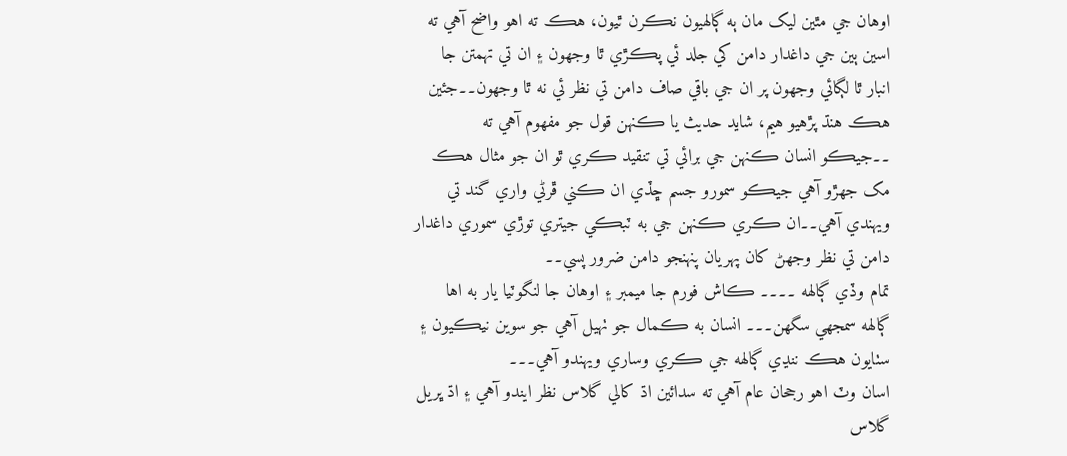اوهان جي مٿين ليک مان ٻه ڳالهيون نڪرن ٿيون، هڪ ته اهو واضح آهي ته اسين ٻين جي داغدار دامن کي جلد ئي پڪڙي ٿا وجهون ۽ ان تي تهمتن جا انبار ٿا لڳائي وجهون پر ان جي باقي صاف دامن تي نظر ئي نه ٿا وجهون۔۔جئين هڪ هنڌ پڙهيو هيم، شايد حديث يا ڪنهن قول جو مفهوم آهي ته ۔۔جيڪو انسان ڪنهن جي برائي تي تنقيد ڪري ٿو ان جو مثال هڪ مک جهڙو آهي جيڪو سمورو جسم ڇڏي ان ڪني ڦرڻي واري گند تي ويهندي آهي۔۔ان ڪري ڪنهن جي به ٽبڪي جيتري توڙي سموري داغدار دامن تي نظر وجهڻ کان پهريان پنهنجو دامن ضرور پسي۔۔
تمام وڏي ڳالهه ۔۔۔۔ ڪاش فورم جا ميمبر ۽ اوهان جا لنگوٽيا يار به اها ڳالهه سمجهي سگهن۔۔۔ انسان به ڪمال جو ٺهيل آهي جو سوين نيڪيون ۽ سٺايون هڪ ننڍي ڳالهه جي ڪري وساري ويهندو آهي۔۔۔
اسان وٽ اهو رجحان عام آهي ته سدائين اڌ کالي گلاس نظر ايندو آهي ۽ اڌ ڀريل گلاس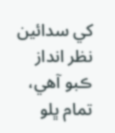کي سدائين نظر انداز ڪبو آهي، تمام ڀلو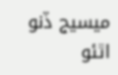ميسيج ڏنو اٿئو